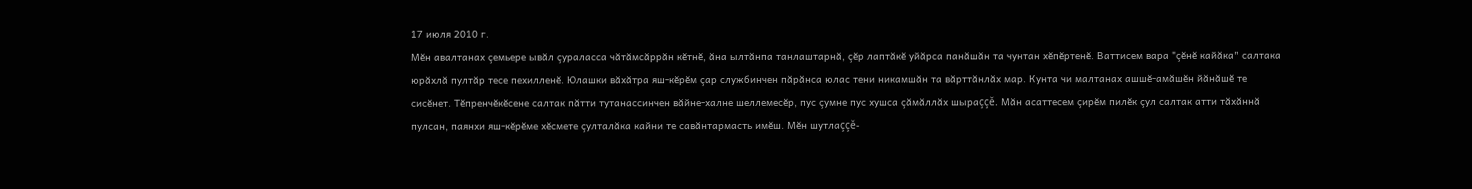17 июля 2010 г.
Мĕн авалтанах çемьере ывăл çураласса чăтăмсăррăн кĕтнĕ, ăна ылтăнпа танлаштарнă, çĕр лаптăкĕ уйăрса панăшăн та чунтан хĕпĕртенĕ. Ваттисем вара "çĕнĕ кайăка" салтака юрăхлă пултăр тесе пехилленĕ. Юлашки вăхăтра яш-кĕрĕм çар службинчен пăрăнса юлас тени никамшăн та вăрттăнлăх мар. Кунта чи малтанах ашшĕ-амăшĕн йăнăшĕ те сисĕнет. Тĕпренчĕкĕсене салтак пăтти тутанассинчен вăйне-халне шеллемесĕр, пус çумне пус хушса çăмăллăх шыраççĕ. Мăн асаттесем çирĕм пилĕк çул салтак атти тăхăннă пулсан, паянхи яш-кĕрĕме хĕсмете çулталăка кайни те савăнтармасть имĕш. Мĕн шутлаççĕ-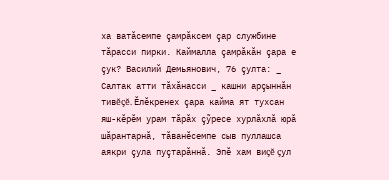ха ватăсемпе çамрăксем çар службине тăрасси пирки. Каймалла çамрăкăн çара е çук? Василий Демьянович, 76 çулта: _ Салтак атти тăхăнасси _ кашни арçыннăн тивĕçĕ. Ĕлĕкренех çара кайма ят тухсан яш-кĕрĕм урам тăрăх çỹресе хурлăхлă юрă шăрантарнă, тăванĕсемпе сыв пуллашса аякри çула пуçтарăннă. Эпĕ хам виçĕ çул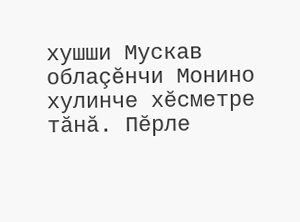хушши Мускав облаçĕнчи Монино хулинче хĕсметре тăнă. Пĕрле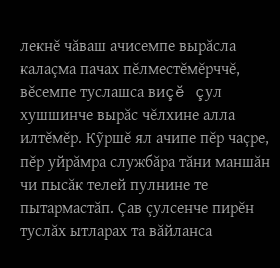лекнĕ чăваш ачисемпе вырăсла калаçма пачах пĕлместĕмĕрччĕ, вĕсемпе туслашса виçĕ çул хушшинче вырăс чĕлхине алла илтĕмĕр. Кỹршĕ ял ачипе пĕр чаçре, пĕр уйрăмра службăра тăни маншăн чи пысăк телей пулнине те пытармастăп. Çав çулсенче пирĕн туслăх ытларах та вăйланса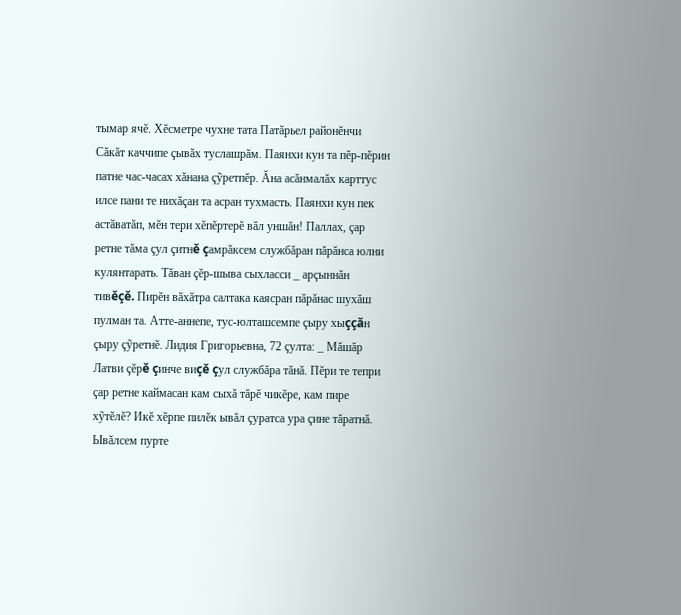тымар ячĕ. Хĕсметре чухне тата Патăрьел районĕнчи Сăкăт каччипе çывăх туслашрăм. Паянхи кун та пĕр-пĕрин патне час-часах хăнана çỹретпĕр. Ăна асăнмалăх карттус илсе пани те нихăçан та асран тухмасть. Паянхи кун пек астăватăп, мĕн тери хĕпĕртерĕ вăл уншăн! Паллах, çар ретне тăма çул çитнĕ çамрăксем службăран пăрăнса юлни кулянтарать. Тăван çĕр-шыва сыхласси _ арçыннăн тивĕçĕ. Пирĕн вăхăтра салтака каясран пăрăнас шухăш пулман та. Атте-аннепе, тус-юлташсемпе çыру хыççăн çыру çỹретнĕ. Лидия Григорьевна, 72 çулта: _ Мăшăр Латви çĕрĕ çинче виçĕ çул службăра тăнă. Пĕри те тепри çар ретне каймасан кам сыхă тăрĕ чикĕре, кам пире хỹтĕлĕ? Икĕ хĕрпе пилĕк ывăл çуратса ура çине тăратнă. Ывăлсем пурте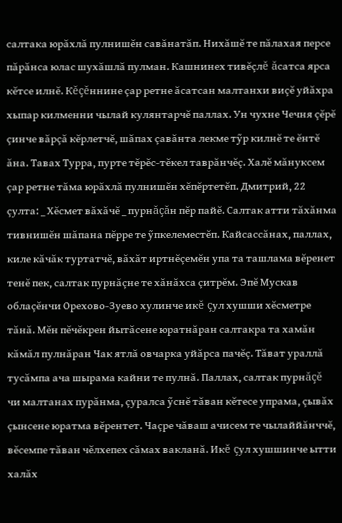салтака юрăхлă пулнишĕн савăнатăп. Нихăшĕ те пăлахая персе пăрăнса юлас шухăшлă пулман. Кашнинех тивĕçлĕ ăсатса ярса кĕтсе илнĕ. Кĕçĕннине çар ретне ăсатсан малтанхи виçĕ уйăхра хыпар килменни чылай кулянтарчĕ паллах. Ун чухне Чечня çĕрĕ çинче вăрçă кĕрлетчĕ, шăпах çавăнта лекме тỹр килнĕ те ĕнтĕ ăна. Тавах Турра, пурте тĕрĕс-тĕкел таврăнчĕç. Халĕ мăнуксем çар ретне тăма юрăхлă пулнишĕн хĕпĕртетĕп. Дмитрий, 22 çулта: _ Хĕсмет вăхăчĕ _ пурнăçăн пĕр пайĕ. Салтак атти тăхăнма тивнишĕн шăпана пĕрре те ỹпкелеместĕп. Кайсассăнах, паллах, киле кăчăк туртатчĕ, вăхăт иртнĕçемĕн упа та ташлама вĕренет тенĕ пек, салтак пурнăçне те хăнăхса çитрĕм. Эпĕ Мускав облаçĕнчи Орехово-Зуево хулинче икĕ çул хушши хĕсметре тăнă. Мĕн пĕчĕкрен йытăсене юратнăран салтакра та хамăн кăмăл пулнăран Чак ятлă овчарка уйăрса пачĕç. Тăват ураллă тусăмпа ача шырама кайни те пулнă. Паллах, салтак пурнăçĕ чи малтанах пурăнма, çуралса ỹснĕ тăван кĕтесе упрама, çывăх çынсене юратма вĕрентет. Чаçре чăваш ачисем те чылаййăнччĕ, вĕсемпе тăван чĕлхепех сăмах вакланă. Икĕ çул хушшинче ытти халăх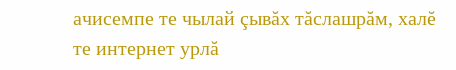ачисемпе те чылай çывăх тăслашрăм, халĕ те интернет урлă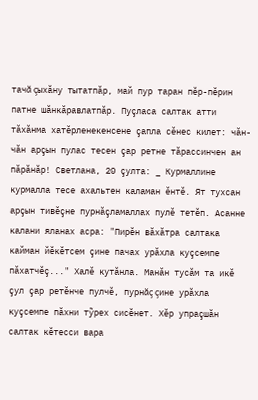тачă çыхăну тытатпăр, май пур таран пĕр-пĕрин патне шăнкăравлатпăр. Пуçласа салтак атти тăхăнма хатĕрленекенсене çапла сĕнес килет: чăн-чăн арçын пулас тесен çар ретне тăрассинчен ан пăрăнăр! Светлана, 20 çулта: _ Курмаллине курмалла тесе ахальтен каламан ĕнтĕ. Ят тухсан арçын тивĕçне пурнăçламаллах пулĕ тетĕп. Асанне калани яланах асра: "Пирĕн вăхăтра салтака кайман йĕкĕтсем çине пачах урăхла куçсемпе пăхатчĕç..." Халĕ кутăнла. Манăн тусăм та икĕ çул çар ретĕнче пулчĕ, пурнăç çине урăхла куçсемпе пăхни тỹрех сисĕнет. Хĕр упраçшăн салтак кĕтесси вара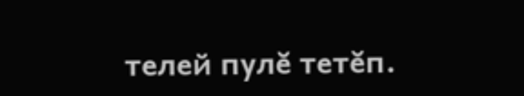телей пулĕ тетĕп.